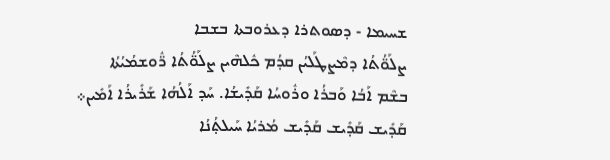ܫܚܝܡܐ - ܕܣܘܬܪܐ ܕܥܪܘܒܬܐ ܒܫܒܐ
ܨܠܰܘ̈ܳܬܳܐ ܕܡܶܨܛܰܠܝܳܢ ܩܕܳܡ ܟܽܠܗܶܝܢ ܨܠܰܘ̈ܳܬܳܐ ܪ̈ܽܘܫܡܳܝܳܬܳܐ
ܒܫܶܡ ܐܰܒܳܐ ܘܰܒܪܳܐ ܘܪܽܘܚܳܐ ܩܰܕܺܝܫܳܐ. ܚܰܕ ܐܰܠܳܗܳܐ ܫܰܪܺܝܪܳܐ ܐܰܡܺܝܢ܀
ܩܰܕܺܝܫ ܩܰܕܺܝܫ ܩܰܕܺܝܫ ܡܳܪܝܳܐ ܚܰܝܠܬ̣ܳܢܳܐ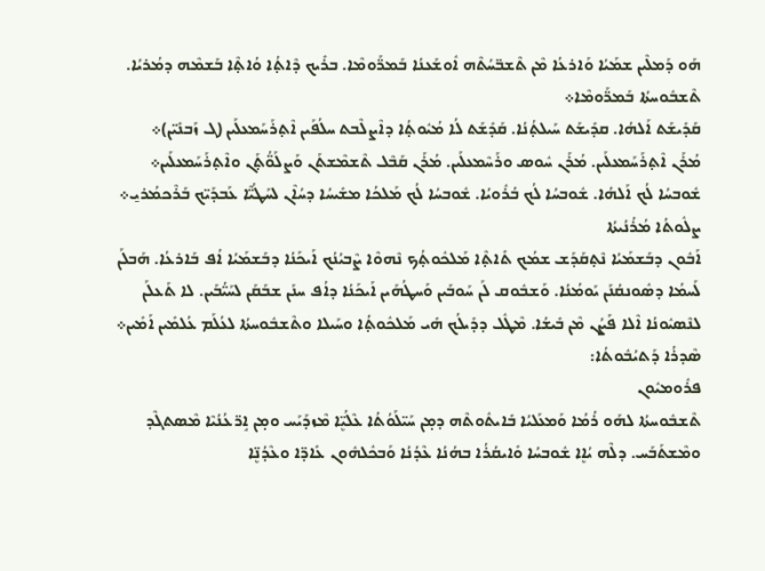ܗܰܘ ܕܰܡܠܶܝܢ ܫܡܰܝܳܐ ܘܰܐܪܥܳܐ ܡܶܢ ܬܶܫܒ̈ܚܳܬܶܗ ܐܽܘܫܰܥܢܳܐ ܒܰܡܪ̈ܰܘܡܶܐ. ܒܪܺܝܟ ܕܶܐܬ̣ܳܐ ܘܳܐܬ̣ܶܐ ܒܰܫܡܶܗ ܕܡܳܪܝܳܐ. ܬܶܫܒܽܘܚܬܳܐ ܒܰܡܪ̈ܰܘܡܶܐ܀
ܩܰܕܺܝܫܰܬ ܐܰܠܗܳܐ. ܩܕܺܝܫܰܬ ܚܰܝܠܬ̣ܳܢܳܐ. ܩܰܕܺܫܰܬ ܠܳܐ ܡܳܝܽܘܬ̣ܳܐ ܕܐܶܨܠܶܒܬ ܚܠܳܦܰܝܢ ܐܶܬ̣ܪܰܚܰܡܥܠܰܝܢ (ܓ ܙܰܒܢܺܝ̈ܢ)܀
ܡܳܪܰܢ ܐܶܬ̣ܪܰܚܰܡܥܠܰܝܢ. ܡܳܪܰܢ ܚܽܘܣ ܘܪܰܚܶܡܥܠܰܝܢ. ܡܳܪܰܢ ܩܰܒܶܠ ܬܶܫܡܶܫܬܰܢ ܘܰܨܠܰܘ̈ܳܬ̣ܰܢ ܘܐܶܬ̣ܪܰܚܰܡܥܠܰܝܢ܀
ܫܽܘܒܚܳܐ ܠܳܟ ܐܰܠܗܳܐ. ܫܽܘܒܚܳܐ ܠܳܟ ܒܳܪܽܘܝܳܐ. ܫܽܘܒܚܳܐ ܠܳܟ ܡܰܠܟܳܐ ܡܫܺܝܚܳܐ ܕܚܳܐܶܢ ܠܚܰܛܳܝ̈ܶܐ ܥܰܒܕܰܝ̈ܟ ܒܰܪܶܟܡܳܪܝ̱܀
ܨܠܽܘܬܳܐ ܡܳܪܳܢܳܝܬܳܐ
ܐܰܒܽܘܢ ܕܒܰܫܡܰܝܳܐ ܢܶܬ̣ܩܰܕܰܫ ܫܡܳܟ ܬܺܐܬ̣ܶܐ ܡܰܠܟܽܘܬ̣ܳܟ ܢܶܗܘܶܐ ܨܶܒܝܳܢܳܟ ܐܰܝܟܰܢܳܐ ܕܒܰܫܡܰܝܳܐ ܐܳܦ ܒܰܐܪܥܳܐ. ܗܰܒܠܰܢ ܠܰܚܡܳܐ ܕܣܽܘܢܩܳܢܰܢ ܝܰܘܡܳܢܳܐ. ܘܰܫܒܽܘܩ ܠܰܢ ܚܰܘܒܰܝܢ ܘܰܚܛܳܗܰܝܢ ܐܰܝܟܰܢܳܐ ܕܐܳܦ ܚܢܰܢ ܫܒܰܩܰܢ ܠܚܰܝ̈ܳܒܰܝܢ. ܠܐ ܬܰܥܠܰܢ ܠܢܶܣܝܽܘܢܳܐ ܐܶܠܐ ܦܰܨܳܢ ܡܶܢ ܒܺܝܫܳܐ. ܡܶܛܽܠ ܕܕܺܝܠܳܟ ܗܺܝ ܡܰܠܟܽܘܬ̣ܳܐ ܘܚܰܝܠܐ ܘܬܶܫܒܽܘܚܬܳܐ ܠܥܳܠܰܡ ܥܳܠܡܺܝܢ ܐܰܡܺܝܢ܀
ܣܶܕܪܳܐ ܕܰܬܝܳܒܽܘܬܳܐ:
ܦܪܽܘܡܝܽܘܢ
ܬܶܫܒܽܘܚܬܳܐ ܠܗܰܘ ܪܳܡܳܐ ܘܰܡܥܰܠܝܳܐ ܒܺܐܝܬܽܘܬܶܗ ܕܡ̣ܢ ܚܰܝ̈ܠܰܘܳܬܳܐ ܥܶܠܳܝܷ̈ܐ ܡܶܙܕܰܝܰܚ ܘܡ̣ܢ ܐܱܪ̈ܥܳܢܳܝܶܐ ܡܶܣܬܓܶܕ ܘܡܶܫܬܰܒܰܚ. ܕܠܶܗ ܝܳܐܷܐ ܫܽܘܒܚܳܐ ܘܺܐܝܩܳܪܳܐ ܒܗܳܢܳܐ ܥܶܕܳܢܳܐ ܘܰܒܟܽܠܗܽܘܢ ܥܺܐܕ̈ܐ ܘܥܶܕܳܢܷ̈ܐ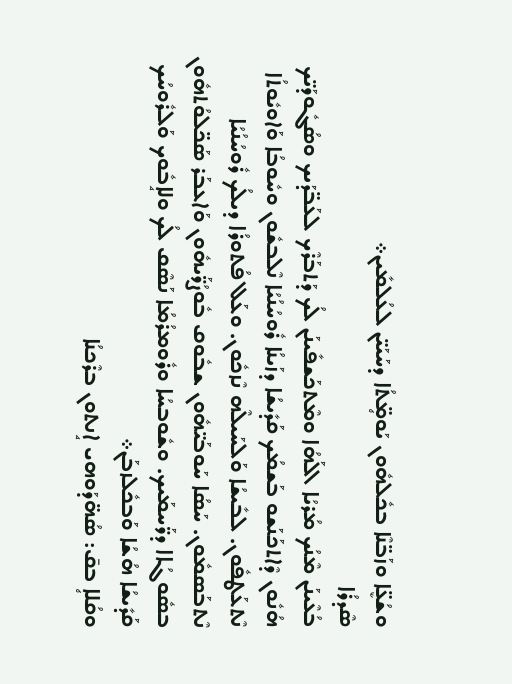ܘܫܳܥܷ̈ܐ ܘܙܰܒ̈ܢܶܐ ܒܟܽܠܗܽܘܢ ܝܰܘܡܴ̈ܬܳܐ ܕܚܰܝܰܝ̈ܢ ܠܥܳܠܡܺܝܢ܀
ܣܶܕܪܳܐ
ܒܳܥܶܝܢܰܢ ܡܶܢܳܟ ܡܳܪܝܳܐ ܐܠܰܗܳܐ ܘܡܶܬܟܰܫܦܺܝܢܰܢ ܠܳܟ ܕܰܬܒܰܪܶܟ ܠܥܰܒ̈ܕܰܝܟ ܘܣܳܓܽܘܕܰܝ̈ܟ ܗܳܢܽܘܢ ܕܶܐܬܟܰܢܰܫܘ ܒܰܫܡܳܟ ܩܰܕܺܝܫܳܐ ܕܙܰܝܢܳܐ ܪܽܘܚܳܢܳܝܳܐ ܢܶܠܒܫܽܘܢ ܘܚܽܘܒܳܐ ܘܰܐܘܝܽܘܬܳܐ ܢܶܬܥܰܛܦܽܘܢ. ܠܒܺܝܫܳܐ ܘܰܠܚܰܝܠܶܗ ܢܶܙܟܽܘܢ. ܘܥܰܠ ܦܳܬܘܪܳܐ ܕܝܠܳܟ ܪܽܘܚܳܢܳܝܳܐ ܢܶܬܒܰܣܡܽܘܢ. ܚܰܣܳܐ ܚܰܘܒܰܝ̈ܗܽܘܢ ܫܒܽܘܩ ܒܽܘܨܳܪ̈ܰܝܗܽܘܢ ܘܰܐܥܒܰܪ ܣܰܟ̈ܠܘܳܬܗܽܘܢ ܒܣܽܘܓܳܐܐ ܕܪ̈ܰܚܡܰܝܟ. ܘܫܽܘܒܚܳܐ ܘܪܽܘܡܪܳܡܳܐ ܢܰܣܶܩ ܠܳܟ ܘܠܐܱܒܽܘܟ ܘܰܠܪܽܘܚܳܟ ܩܰܕܺܝܫܳܐ ܗܳܫܳܐ ܘܰܒܟܽܠܙܒܰܢ܀
ܘܩܳܠܐܴ ܒܩ̄: ܣܳܗ̈ܕܰܘܗܝ ܐܱܢܬܘܢ ܒܪܶܟܢܳܐ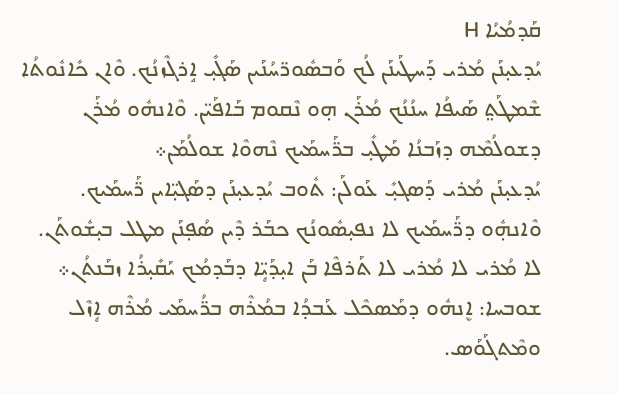ܩܰܕܡܳܝܳܐ H
ܝܳܕܥܝ̣ܢܰܢ ܡܳܪܝ ܕܰܚܛܰܝܢܰܢ ܠܳܟ ܘܰܒܣܽܘܪ̈ܚܳܢܰܝܢ ܣܰܓܺܝ̣ ܐܱܪܓܶܙܢܳܟ. ܘܶܐܢ ܟܺܐܢܽܘܬܳܐ ܫܶܡܛܰܬ݀ ܣܰܝܦܳܐ ܚܢܳܢܳܟ ܡܳܪܰܢ ܗ̣ܘ ܢܶܩܘܡ ܒܰܐܦܰܝ̈ܢ. ܘܶܐܢܗܽܘ ܡܳܪܰܢ ܕܫܘܠܳܡܶܗ ܕܙܰܒܢܳܐ ܡܰܛܺܝ̣ ܒܪ̈ܰܚܡܰܝܟ ܢܶܗܘܶܐ ܫܘܠܳܡܰܢ܀
ܝܳܕܥܝ̣ܢܰܢ ܡܳܪܝ ܕܰܣܓܝ̣ܺ ܥܰܘܠܰܢ: ܬܽܘܒ ܝܳܕܥܝ̣ܢܰܢ ܕܣܰܓܝ̣̈ܐܝܢ ܪ̈ܰܚܡܰܝܟ. ܘܶܐܢܗ̣ܽܘ ܕܪ̈ܰܚܡܰܝܟ ܠܐ ܢܦܝ̣ܣܽܘܢܳܟ ܟܒܰܪ ܕܶܝܢ ܣܳܦ̣ܢܰܢ ܡܛܠ ܒܝ̣ܫܽܘܬܰܢ. ܠܐ ܡܳܪܝ ܠܐ ܡܳܪܝ ܠܐ ܬܰܪܦܶܐ ܒܰܢ ܐܝ̣ܕܰܝܴ̈ܐ ܕܒܰܕܡܳܟ ܝܰܩܺܝ̣ܪܳܐ ܙܒܰܢܬܳܢ܀
ܫܘܒܚܐ: ܐܷܢܗܽܘ ܕܡܰܣܟܶܠ ܥܰܒܕܳܐ ܒܡܳܪܶܗ ܒܪ̈ܳܚܡܰܝ ܡܳܪܶܗ ܐܴܙܶܠ ܘܡܶܬܓܰܘܰܣ.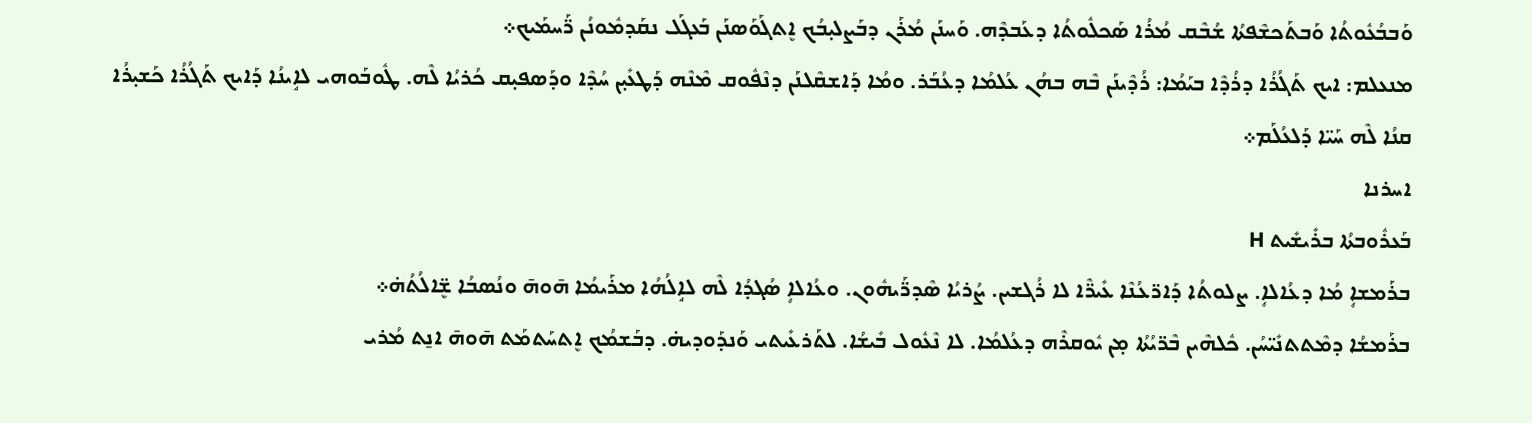ܘܰܒܒܳܥܽܘܬܳܐ ܘܰܒܬܰܟܫܶܦܬܳܐ ܫܳܒܶܩ ܡܳܪܳܐ ܣܰܟܠܽܘܬܳܐ ܕܥܰܒܕܶܗ. ܘܰܚܢܰܢ ܡܳܪܰܢ ܕܒܰܨܠܝ̣ܒܳܟ ܐܷܬܓܰܘܰܣܢܰܢ ܒܰܥܓܰܠ ܢܩܰܕܡܽܘܢܳܢ ܪ̈ܰܚܡܰܝܟ܀
ܡܢܥܠܡ: ܐܝܟ ܬܰܓܳܪܳܐ ܕܪܳܕܶܐ ܒܝܰܡܳܐ: ܪܳܕܶܝܢܰܢ ܒܶܗ ܒܗܳܢ ܥܳܠܡܳܐ ܕܥܳܒܰܪ. ܘܡܳܐ ܕܰܐܫܩܶܠܢܰܢ ܕܢܶܦܽܘܩ ܡܶܢܶܗ ܕܰܛܥܺܝ̣ܢ ܚܳܕܶܐ ܘܕܰܣܦܝ̣ܩ ܟܳܪܝܳܐ ܠܶܗ. ܛܽܘܒܰܘܗܝ ܠܐܱܝܢܳܐ ܕܰܐܝܟ ܬܰܓܳܪܳܐ ܟܰܫܝ̣ܪܳܐ ܩܢܳܐ ܠܶܗ ܚܰܝ̈ܐ ܕܰܠܥܳܠܰܡ܀
ܐܚܪܢܐ
ܒܰܥܪܽܘܒܬܳܐ ܒܪܺܝܫܺܝܬ H
ܒܪܰܡܫܐܴ ܡܳܐ ܕܥܳܐܠܐܴ. ܨܠܘܬܳܐ ܕܰܐܪ̈ܥܳܢܶܐ ܥܺܝܪ̈ܶܐ ܠܐ ܪܳܓܫܝܢ. ܨܳܪܝܳܐ ܣܶܕܪ̈ܰܝܗܽܘܢ. ܘܥܳܐܠܐܴ ܣܳܓܕܳܐ ܠܶܗ ܠܐܱܠܳܗܳܐ ܡܪܰܝܡܳܐ ܗ̄ܘܗ̄ ܘܢܳܣܒܳܐ ܫܷ̈ܐܠܳܬܳܗ̇܀
ܒܪܰܡܫܳܐ ܕܡܶܬܬܢܺܝ̈ܚܳܢ. ܟܽܠܗܶܝܢ ܒܶܪ̈ܝܳܬܳܐ ܡ̣ܢ ܝܽܘܩܪܶܗ ܕܥܳܠܡܳܐ. ܠܐ ܢܶܥܽܘܠ ܒܺܝܫܳܐ. ܠܬܰܪܥܺܝܬܝ ܘܰܢܕܰܘܕܝܗ̇. ܕܒܰܫܡܳܟ ܐܷܬܚܰܬܡܰܬ ܗ̄ܘܗ̄ ܐܢ̱ܬ ܡܳܪܝ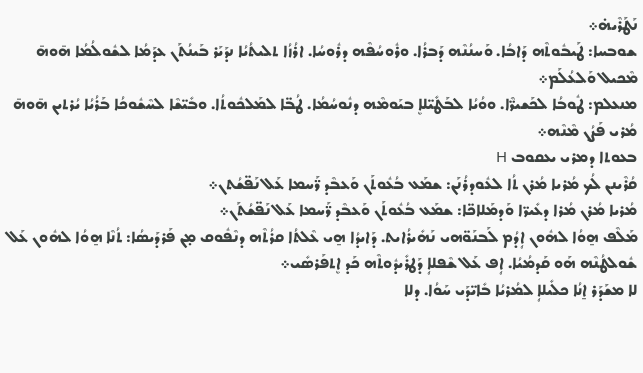ܢܰܛܰܪܶܝܗ̇܀
ܫܘܒܚܐ: ܛܰܝܒܽܘܬܶܗ ܕܰܐܒܳܐ. ܘܰܚܢܳܢܶܗ ܕܰܒܪܳܐ. ܘܪܽܘܚܳܦܶܗ ܕܪܽܘܚܳܐ. ܐܪܳܙܳܐ ܬܠܝܬܳܝܳܐ ܢܕܰܝܰܪ ܒܰܝܢܳܬܰܢ ܥܕܰܡܳܐ ܠܫܽܘܠܳܡܳܐ ܗ̄ܘܗ̄ ܡܶܟܝܠ ܘܰܠܥܳܠܰܡ܀
ܡܢܥܠܡ: ܛܽܘܒܳܐ ܠܟܰܫܝܪ̈ܶܐ. ܘܘܳܝܳܐ ܠܒܰܛܺܝ̈ܠܐܷ ܒܝܰܘܡܶܗ ܕܢܽܘܚܳܡܳܐ. ܛܳܒ̈ܐ ܠܡܰܠܟܽܘܬܳܐ. ܘܒܺܝ̈ܫܶܐ ܠܚܶܫܽܘܟܳܐ ܒܰܪܳܝܳܐ ܝܳܪܬܝܢ ܗ̄ܘܗ̄ ܡܳܪܝ ܦܰܨܳܢ ܡܶܢܶܗ܀
ܒܥܘܬܐ ܕܡܪܝ ܝܥܩܘܒ H
ܩܳܪܶܝܢܢ ܠܳܟ ܡܳܪܝܐ ܡܳܪܢ ܬܳܐ ܠܥܽܘܕܪܳܢܰܢ: ܫܡܰܥ ܒܳܥܽܘܬܰܢ ܘܰܥܒܶܕ ܪ̈ܰܚܡܐ ܥܰܠ ܢܰܦ̈ܫܳܬܢ܀
ܡܳܪܝܐ ܡܳܪܢ ܡܳܪܐ ܕܥܺܝܪ̈ܐ ܘܰܕܡܰܠܐܟ̈ܐ: ܫܡܰܥ ܒܳܥܽܘܬܰܢ ܘܰܥܒܶܕ ܪ̈ܰܚܡܐ ܥܰܠ ܢܰܦ̈ܫܳܬܰܢ܀
ܡܰܠܶܦ ܗ̱ܘܳܐ ܠܗܽܘܢ ܐܴܕܳܡ ܠܰܒܢܰܘ̈ܗܝ ܢܰܗܺܝܪܳܐܝܬ. ܕܰܐܝܕܳܐ ܗ̱ܝ ܥܶܠܬܳܐ ܩܪܳܬܶܗ ܕܢܶܦܽܘܩ ܡ̣ܢ ܦܰܪܕܰܝܣܳܐ: ܬܳܢܶܐ ܗ̱ܘܳܐ ܠܗܽܘܢ ܥܰܠ ܫܽܘܠܛܳܢܶܗ ܗܰܘ ܩܰܕܡܳܝܳܐ. ܐܴܦ ܥܰܠ ܫܶܦܠܐܴ ܕܰܛܪܺܝܕܽܘܬܶܗ ܟܰܕ ܐܷܬܦܰܪܣܺܝ܀
ܠܐ ܡܫܰܕܰܪ ܐ̱ܢܳܐ ܟܠܺܝܠܐܴ ܠܡܳܪܝܳܐ ܒܺܐܝ̈ܕܰܝ ܚܰܘܳܐ. ܕܠܐ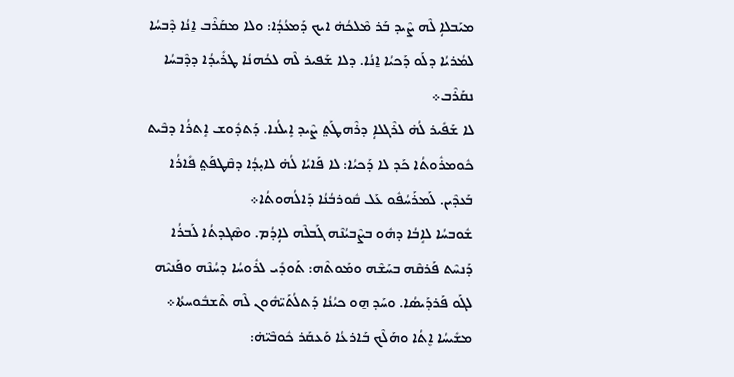ܡܝܰܒܠܐܴ ܠܶܗ ܨܶܝܕ ܒܰܪ ܡܶܠܟܳܗ̇ ܐܝܟ ܕܰܡܥܳܕܳܐ: ܘܠܐ ܡܩܰܪܶܒ ܐ̱ܢܳܐ ܕܶܒܚܳܐ ܠܡܳܪܝܳܐ ܕܠܰܘ ܕܰܟܝܳܐ ܐ̱ܢܳܐ. ܕܠܐ ܫܰܦܝܪ ܠܶܗ ܠܟܳܗܢܳܐ ܛܪܺܝܕܳܐ ܕܕܶܒܚܳܐ ܢܩܰܪܶܒ܀
ܠܐ ܫܰܦܺܝܪ ܠܳܗ̇ ܠܪܶܓܠܐܴ ܕܪܶܗܛܰܬ݀ ܨܶܝܕ ܐܻܝܠܳܢܐ. ܕܰܬܕܽܘܫ ܐܱܬܪܳܐ ܕܒܶܝܬ ܟܽܘܡܪܽܘܬܳܐ ܟܰܕ ܠܐ ܕܰܟܝܳܐ: ܠܐ ܦܰܐܝܳܐ ܠܳܗ̇ ܠܐܝ̣ܕܳܐ ܕܩܶܛܦܰܬ݀ ܦܺܐܪܳܐ ܒܰܥܕܶܝܢ. ܠܰܡܪܰܚܳܦܽܘ ܥܰܠ ܩܽܘܪܒܳܢܳܐ ܕܰܐܠܳܗܘܬܳܐ܀
ܫܽܘܒܚܳܐ ܠܐܱܒܳܐ ܕܗܽܘ ܒܨܶܒܝܳܢܶܗ ܓܰܒܠܶܗ ܠܐܴܕܳܡ. ܘܣܶܓܕܬܳܐ ܠܰܒܪܳܐ ܕܰܢܚܶܬ ܦܰܪܩܶܗ ܒܚܰܫܶܗ ܘܡܰܘܬܶܗ: ܬܰܘܕܺܝ ܠܪܽܘܚܳܐ ܕܚܳܢܶܗ ܘܦܰܢܝܶܗ ܠܓܰܘ ܦܰܪܕܰܝܣܳܐ. ܘܚܰܕ ܗ̱ܘ ܟܝܳܢܳܐ ܕܰܬܠܳܬܰܝ̈ܗܽܘܢ ܠܶܗ ܬܶܫܒܽܘܚܬܳܐ܀
ܡܫܺܝܚܳܐ ܐܷܬܳܐ ܘܗܰܠܶܟ ܒܰܐܪܥܳܐ ܘܰܥܩܰܪ ܟܽܘܒܶܝ̈ܗ̇: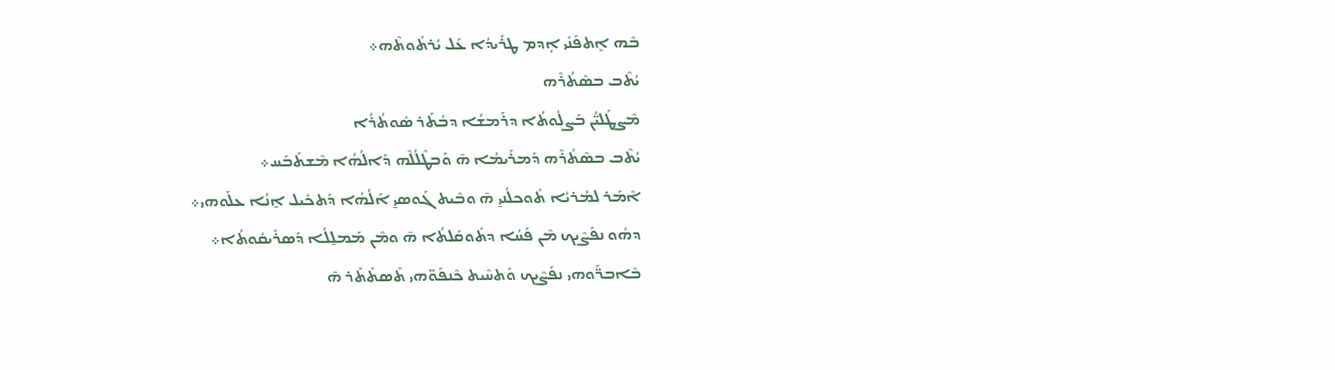ܒܶܗ ܐܷܬܦܰܢܺܝ ܐܴܕܡ ܛܪܺܝܕܳܐ ܥܰܠ ܝܳܪܬܽܘܬܶܗ܀
ܝܳܬܶܒ ܒܣܶܬܳܪܶܗ
ܡܶܨܛܰܠܝ̈ܳܢ ܒܰܨܠܽܘܬܳܐ ܕܪܰܡܫܳܐ ܕܒܳܬܰܪ ܣܽܘܬܳܪܳܐ
ܝܳܬܶܒ ܒܣܶܬܳܪܶܗ ܕܰܡܪܰܝܡܳܐ ܗ̄ ܘܰܒܛܶܠܳܠܶܗ ܕܰܐܠܳܗܳܐ ܡܶܫܬܰܒܰܚ܀
ܐܶܡܰܪ ܠܡܳܪܝܳܐ ܬܽܘܟܠܳܢܝ̱ ܗ̄ ܘܒܶܝܬ ܓܰܘܣܝ̱ ܐܰܠܳܗܳܐ ܕܰܬܟܺܝܠ ܐ̱ܢܳܐ ܥܠܰܘܗܝ܀
ܕܗܽܘ ܢܦܰܨܶܝܟ ܡܶܢ ܦܰܚܳܐ ܕܬܽܘܩܰܠܬܳܐ ܗ̄ ܘܡܶܢ ܡܰܡܠ̱ܠܳܐ ܕܰܣܪܺܝܩܽܘܬܳܐ܀
ܒܶܐܒܪ̈ܰܘܗܝ ܢܦܰܨܶܝܟ ܘܰܬܚܶܝܬ ܟܶܢܦܰܘ̈ܗܝ ܬܶܣܬܰܬܰܪ ܗ̄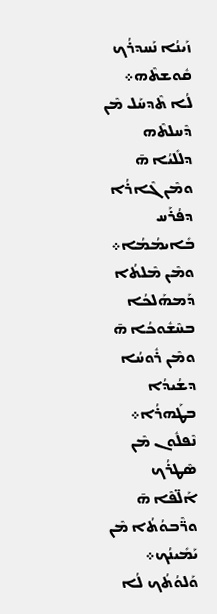ܙܰܝܢܳܐ ܢܰܚܕܪܳܟ ܩܽܘܫܬܶܗ܀
ܠܳܐ ܬܶܕܚܰܠ ܡܶܢ ܕܶܚܠܬܶܗ ܕܠܺܠܝܳܐ ܗ̄ ܘܡܶܢ ܓܶܐܪܳܐ ܕܦܳܪܰܚ ܒܺܐܝܡܳܡܳܐ܀
ܘܡܶܢ ܡܶܠܬܳܐ ܕܰܡܗܰܠܟܳܐ ܒܚܶܫܽܘܟܳܐ ܗ̄ ܘܡܶܢ ܪܽܘܚܳܐ ܕܫܳܝܕܳܐ ܒܛܰܗܪܳܐ܀
ܢܶܦܠܽܘܢ ܡܶܢ ܣܶܛܪܳܟ ܐܰܠ̈ܦܶܐ ܗ̄ ܘܪ̈ܶܒܘܳܬܳܐ ܡܶܢ ܝܰܡܺܝܢܳܟ܀
ܘܰܠܘܳܬܳܟ ܠܳܐ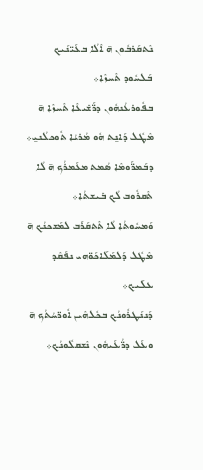ܢܶܬܩܰܪܒܽܘܢ ܗ̄ ܐܶܠܳܐ ܒܥܰܝ̈ܢܰܝܟ ܒܰܠܚܽܘܕ ܬܶܚܙܶܐ܀
ܒܦܽܘܪܥܳܢܗܽܘܢ ܕܪ̈ܰܫܺܝܥܶܐ ܬܶܚܙܶܐ ܗ̄ ܡܶܛܽܠ ܕܰܐܢ̱ܬ ܗܽܘ ܡܳܪܝܳܐ ܬܽܘܟܠܳܢܝ̱܀
ܕܒܰܡܪ̈ܰܘܡܶܐ ܣܳܡܬ ܡܥܰܡܪܳܟ ܗ̄ ܠܳܐ ܬܶܩܪܽܘܒ ܠܳܟ ܒܺܝܫܬܳܐ܀
ܘܰܡܚܽܘܬܳܐ ܠܳܐ ܬܶܬܩܰܪܰܒ ܠܡܰܫܟܢܳܟ ܗ̄ ܡܶܛܽܠ ܕܰܠܡܰܠܰܐܟܰܘ̈ܗܝ ܢܦܰܩܶܕ ܥܠܰܝܟ܀
ܕܰܢܢܰܛܪܽܘܢܳܟ ܒܟܽܠܗܶܝܢ ܐܽܘܪ̈ܚܳܬܳܟ ܗ̄ ܘܥܰܠ ܕܪ̈ܳܥܰܝܗܽܘܢ ܢܶܫܩܠܽܘܢܳܟ܀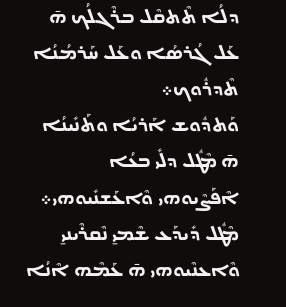ܕܠܳܐ ܬܶܬܩܶܠ ܒܪܶܓܠܳܟ ܗ̄ ܥܰܠ ܓܳܪܣܳܐ ܘܥܰܠ ܚܰܪܡܳܢܳܐ ܬܶܕܪܽܘܟ܀
ܘܰܬܕܽܘܫ ܐܰܪܝܳܐ ܘܬܰܢܺܝܢܳܐ ܗ̄ ܡܶܛܽܠ ܕܠܺܝ ܒܥܳܐ ܐܶܦܰܨܶܝܘܗܝ ܘܶܐܥܰܫܢܺܝܘܗܝ܀
ܡܶܛܽܠ ܕܺܝܕܰܥ ܫܶܡܝ̱ ܢܶܩܪܶܝܢܝ̱ ܘܶܐܥܢܶܝܘܗܝ ܗ̄ ܥܰܡܶܗ ܐܶܢܳܐ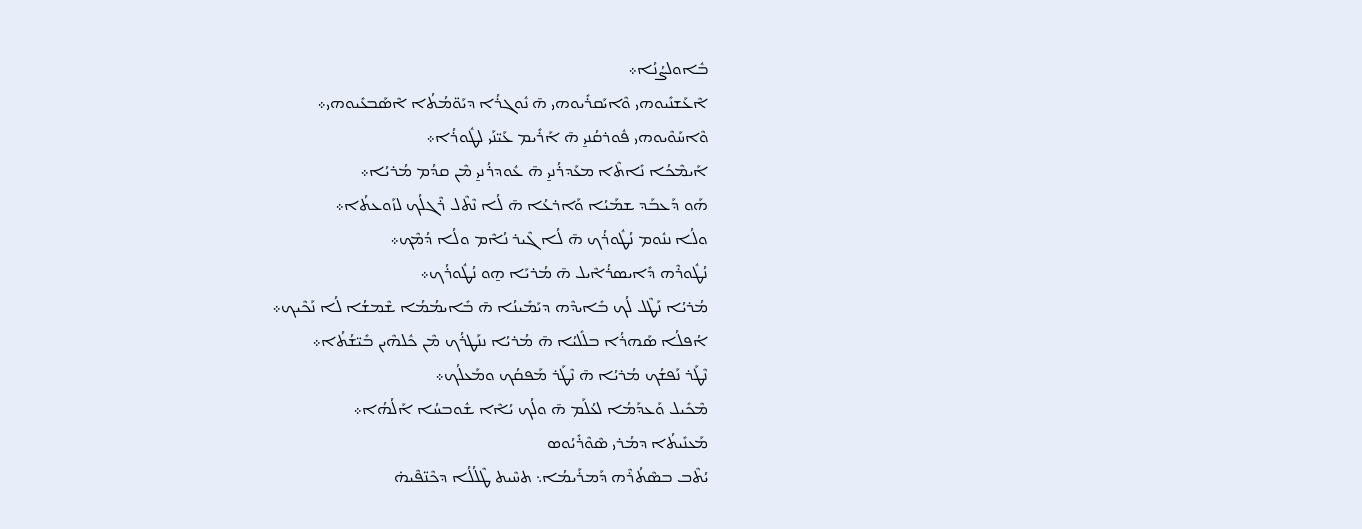ܒܽܐܘܠܨܳܢܳܐ܀
ܐܶܥܰܫܢܺܝܘܗܝ ܘܶܐܝܰܩܪܺܝܘܗܝ ܗ̄ ܢܽܘܓܪܳܐ ܕܝܰܘ̈ܡܳܬܳܐ ܐܶܣܰܒܥܺܝܘܗܝ܀
ܘܶܐܚܰܘܶܝܘܗܝ ܦܽܘܪܩܳܢܝ̱ ܗ̄ ܐܰܪܺܝܡ ܥܰܝ̈ܢܰܝ ܠܛܽܘܪܳܐ܀
ܐܰܝܡܶܟܳܐ ܢܺܐܬܶܐ ܡܥܰܕܪܳܢܝ̱ ܗ̄ ܥܽܘܕܪܳܢܝ̱ ܡܶܢ ܩܕܳܡ ܡܳܪܝܳܐ܀
ܗܰܘ ܕܰܥܒܰܕ ܫܡܰܝܳܐ ܘܰܐܪܥܳܐ ܗ̄ ܠܳܐ ܢܶܬܶܠ ܪܶܓܠܳܟ ܠܙܰܘܥܬܳܐ܀
ܘܠܳܐ ܢܢܽܘܡ ܢܳܛܽܘܪܳܟ ܗ̄ ܠܳܐ ܓܶܝܪ ܢܳܐܶܡ ܘܠܳܐ ܕܳܡܶܟ܀
ܢܳܛܽܘܪܶܗ ܕܺܐܝܣܪܳܐܶܝܠ ܗ̄ ܡܳܪܝܰܐ ܗ̱ܘ ܢܳܛܽܘܪܳܟ܀
ܡܳܪܝܳܐ ܢܰܛܶܠ ܠܳܟ ܒܺܐܝܕܶܗ ܕܝܰܡܺܝܢܳܐ ܗ̄ ܒܺܐܝܡܳܡܳܐ ܫܶܡܫܳܐ ܠܳܐ ܢܰܟܶܝܟ܀
ܐܳܦܠܳܐ ܣܰܗܪܳܐ ܒܠܺܠܝܳܐ ܗ̄ ܡܳܪܝܳܐ ܢܢܰܛܪܳܟ ܡܶܢ ܟܽܠܗܶܝܢ ܒܺܝ̈ܫܳܬܳܐ܀
ܢܶܛܰܪ ܢܰܦܫܳܟ ܡܳܪܝܳܐ ܗ̄ ܢܶܛܰܪ ܡܰܦܩܳܟ ܘܡܰܥܠܳܟ܀
ܡܶܟܺܝܠ ܘܰܥܕܰܡܳܐ ܠܥܳܠܰܡ ܗ̄ ܘܠܳܟ ܝܳܐܶܐ ܫܽܘܒܚܳܐ ܐܰܠܳܗܳܐ܀
ܡܰܥܢܺܝܬܳܐ ܕܡܳܪܝ ܣܶܘܶܪܺܝܳܘܣ
ܝܳܬܶܒ ܒܣܶܬܳܪܶܗ ܕܰܡܪܰܝܡܳܐ܆ ܬܚܶܝܬ ܛܶܠܳܠܳܐ ܕܟܶܢ̈ܦܶܝܗ̇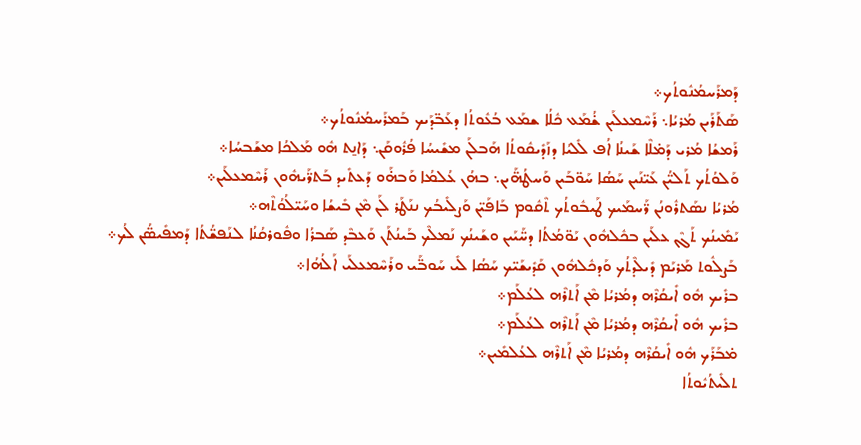ܕܰܡܪܰܚܡܳܢܽܘܬܳܟ܀
ܣܰܬܰܪܰܝܢ ܡܳܪܝܳܐ܆ ܪܰܚܶܡܥܠܰܝܢ ܫ̇ܳܡܰܥ ܟܽܠܳܐ ܫܡܰܥ ܒܳܥܽܘܬܳܐ ܕܥܰܒ̈ܕܰܝܟ ܒܰܡܪܰܚܡܳܢܽܘܬܳܟ܀
ܪܰܡܫܳܐ ܡܳܪܝ ܕܰܡ̇ܠܶܐ ܫܰܝܢܳܐ ܐܳܦ ܠܺܠܝܳܐ ܕܙܰܕܺܝܩܽܘܬܳܐ ܗܰܒܠܰܢ ܡܫܺܝܚܳܐ ܦܳܪܽܘܩܰܢ܆ ܕܰܐܢ̱ܬ ܗܽܘ ܡܰܠܟܳܐ ܡܫܰܒܚܳܐ܀
ܘܰܠܘܳܬܳܟ ܬܰܠܝ̈ܳܢ ܥܰܝ̈ܢܰܝܢ ܚܰܣܳܐ ܚܰܘ̈ܒܰܝܢ ܘܰܚܛܳܗ̈ܰܝܢ܆ ܒܗܳܢ ܥܳܠܡܳܐ ܘܰܒܗ̇ܰܘ ܕܰܥܬܺܝܕ ܒܰܬܪ̈ܰܝܗܽܘܢ ܪܰܚܶܡܥܠܰܝܢ܀
ܡܳܪܝܳܐ ܢܣܰܬܪܽܘܢܳܢ ܪ̈ܰܚܡܰܝܟ ܛܰܝܒܽܘܬܳܟ ܬܶܩܽܘܡ ܒܰܐܦܰܝ̈ܢ ܘܰܨܠܺܝܒܳܟ ܢܢܰܛܰܪ ܠܰܢ ܡܶܢ ܒܺܝܫܳܐ ܘܚܰܝ̈ܠܳܘܳܬܶܗ܀
ܝܰܡܺܝܢܳܟ ܬܰܓܶܢ ܥܠܰܝܢ ܒܟܽܠܗܽܘܢ ܝܰܘ̈ܡܳܬܳܐ ܕܚ̈ܰܝܰܝܢ ܘܫܰܝܢܳܟ ܢܰܡܠܶܟ ܒܰܝܢܳܬܰܢ ܘܰܥܒܶܕ ܣܰܒܪܳܐ ܘܦܽܘܪܩܳܢܳܐ ܠܢܰܦܫ̈ܳܬܳܐ ܕܰܡܦܺܝܣ̈ܳܢ ܠܳܟ܀
ܒܰܨܠܽܘܬ ܡܰܪܝܰܡ ܕܺܝܠܶܕܬܳܟ ܘܰܕܟܽܠܗܽܘܢ ܩܰܕܺܝܫܰܝ̈ܟ ܚܰܣܳܐ ܠܺܝ ܚܰܘܒ̈ܰܝ ܘܪܰܚܶܡܥܠܰܝ ܐܰܠܳܗܳܐ܀
ܒܪܺܝܟ ܗܽܘ ܐܺܝܩܳܪܶܗ ܕܡܳܪܝܳܐ ܡܶܢ ܐܰܬܪܶܗ ܠܥܳܠܰܡ܀
ܒܪܺܝܟ ܗܽܘ ܐܺܝܩܳܪܶܗ ܕܡܳܪܝܳܐ ܡܶܢ ܐܰܬܪܶܗ ܠܥܳܠܰܡ܀
ܡ̇ܒܰܪܰܟ ܗܽܘ ܐܺܝܩܳܪܶܗ ܕܡܳܪܝܳܐ ܡܶܢ ܐܰܬܪܶܗ ܠܥܳܠܡܺܝܢ܀
ܬܠܺܝܬܳܝܽܘܬܳܐ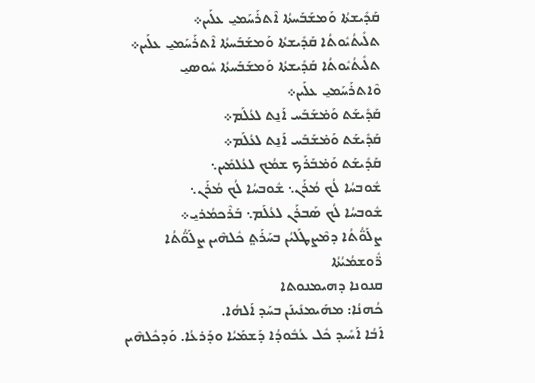ܩܰܕܺܝܫܬܳܐ ܘܰܡܫܰܒܰܚܬܳܐ ܐܶܬܪܰܚܰܡܝ̱ ܥܠܰܝܢ܀
ܬܠܺܝܬܳܝܽܘܬܳܐ ܩܰܕܺܝܫܬܳܐ ܘܰܡܫܰܒܰܚܬܳܐ ܐܶܬܪܰܚܰܡܝ̱ ܥܠܰܝܢ܀
ܬܠܺܝܬܳܝܽܘܬܳܐ ܩܰܕܺܝܫܬܳܐ ܘܰܡܫܰܒܰܚܬܳܐ ܚܽܘܣܝ̱ ܘܶܐܬܪܰܚܰܡܝ̱ ܥܠܰܝܢ܀
ܩܰܕܺܝܫܰܬ ܘܰܡ̇ܫܰܒܰܚ ܐܰܢ̱ܬ ܠܥܳܠܰܡ܀
ܩܰܕܺܝܫܰܬ ܘܰܡ̇ܫܰܒܰܚ ܐܰܢ̱ܬ ܠܥܳܠܰܡ܀
ܩܰܕܺܝܫܰܬ ܘܰܡ̇ܒܰܪܰܟ ܫܡܳܟ ܠܥܳܠܡܺܝܢ܆
ܫܽܘܒܚܳܐ ܠܳܟ ܡܳܪܰܢ܆ ܫܽܘܒܚܳܐ ܠܳܟ ܡܳܪܰܢ܆
ܫܽܘܒܚܳܐ ܠܳܟ ܣܰܒܪܰܢ ܠܥܳܠܰܡ܆ ܒܰܪܶܟܡܳܪܝ̱܀
ܨܠܰܘ̈ܳܬܳܐ ܕܡܶܨܛܰܠܝܳܢ ܒܚܰܪܰܬ݀ ܟܽܠܗܶܝܢ ܨܠܰܘ̈ܳܬܳܐ ܪ̈ܽܘܫܡܳܝܳܬܳܐ
ܩܢܘܢܐ ܕܗܝܡܢܘܬܐ
ܟܳܗܢܳܐ: ܡܗܰܝܡܢܺܝܢܰܢ ܒܚܰܕ ܐܰܠܗܳܐ.
ܐܰܒܳܐ ܐܰܚܺܝܕ ܟܽܠ ܥܳܒܽܘܕܳܐ ܕܰܫܡܰܝܳܐ ܘܕܰܪܥܳܐ. ܘܰܕܟܽܠܗܶܝܢ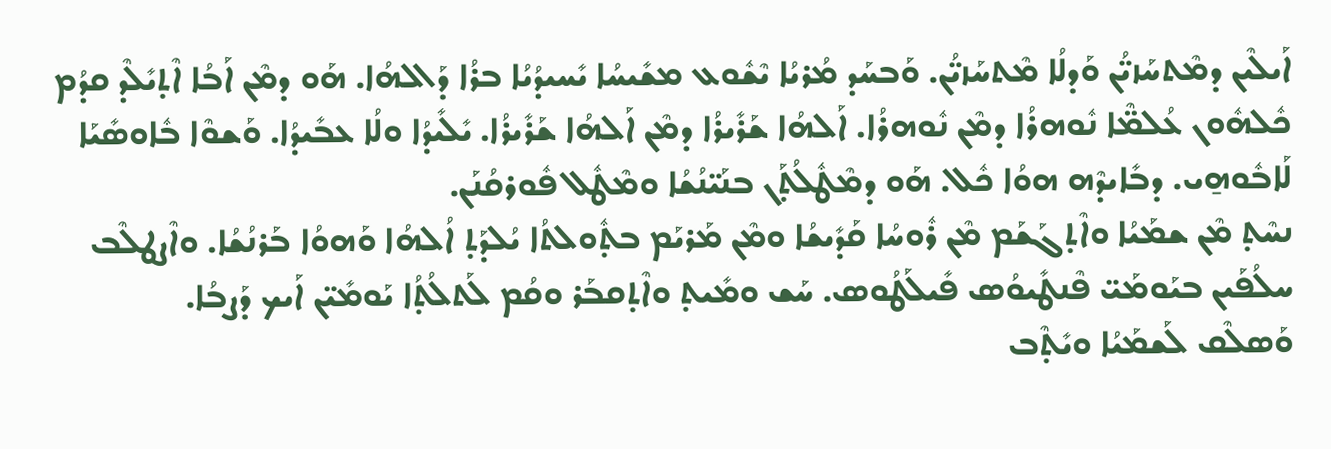ܐܰܝܠܶܝܢ ܕܡܶܬܚܰܙܝ̈ܳܢ ܘܰܕܠܳܐ ܡܶܬܚܰܙܝ̈ܳܢ. ܘܰܒܚܰܕ ܡܳܪܝܳܐ ܝܶܫܽܘܥ ܡܫܺܝܚܳܐ ܝܺܚܝܕܳܝܳܐ ܒܪܳܐ ܕܰܐܠܗܳܐ. ܗܰܘ ܕܡܶܢ ܐܰܒܳܐ ܐܶܬ̣ܝܺܠܶܕ ܩܕܳܡ ܟܽܠܗܽܘܢ ܥܳܠܡ̈ܶܐ ܢܽܘܗܪܳܐ ܕܡܶܢ ܢܽܘܗܪܳܐ. ܐܰܠܗܳܐ ܫܰܪܺܝܪܳܐ ܕܡܶܢ ܐܰܠܗܳܐ ܫܰܪܺܝܪܳܐ. ܝܺܠܺܝܕܳܐ ܘܠܳܐ ܥܒܺܝܕܳܐ. ܘܰܫܘܶܐ ܒܽܐܘܣܺܝܰܐ ܠܰܐܒܽܘܗ̱ܝ. ܕܒܺܐܝܕܶܗ ܗܘܳܐ ܟܽܠ. ܗܰܘ ܕܡܶܛܽܠܳܬ̣ܰܢ ܒܢܰܝ̈ܢܳܫܳܐ ܘܡܶܛܽܠ ܦܽܘܪܩܳܢܰܢ.
ܢܚܶܬ̣ ܡܶܢ ܫܡܰܝܳܐ ܘܐܶܬ̣ܓܰܫܰܡ ܡܶܢ ܪܽܘܚܳܐ ܩܰܕܺܝܫܳܐ ܘܡܶܢ ܡܰܪܝܰܡ ܒܬ̣ܽܘܠܬܳܐ ܝܳܠܕܰܬ̣ ܐܳܠܗܳܐ ܘܰܗܘܳܐ ܒܰܪܢܳܫܳܐ. ܘܐܶܨܛܠܶܒ ܚܠܳܦܰܝܢ ܒܝܰܘܡܰܝ̈ ܦܶܢܛܺܝܘܳܣ ܦܺܝܠܰܛܳܘܣ. ܚܰܫ ܘܡܺܝܬ̣ ܘܐܶܬ̣ܩܒܰܪ ܘܩܳܡ ܠܰܬܠܳܬ̣ܳܐ ܝܰܘܡܺܝ̈ܢ ܐܰܝܟ ܕܰܨܒܳܐ.
ܘܰܣܠܶܩ ܠܰܫܡܰܝܳܐ ܘܝܺܬ̣ܶܒ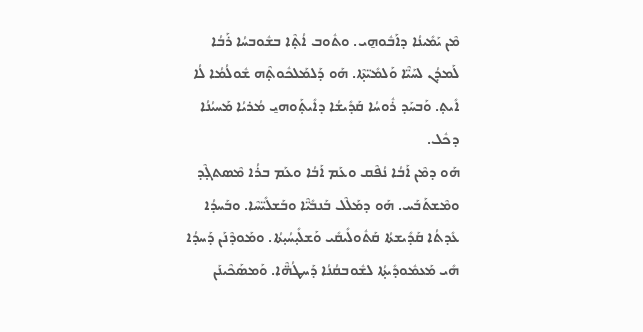ܡܶܢ ܝܰܡܺܝܢܳܐ ܕܐܰܒܽܘܗ̱ܝ. ܘܬܽܘܒ ܐܳܬ̣ܶܐ ܒܫܽܘܒܚܳܐ ܪܰܒܳܐ ܠܰܡܕܳܢ ܠܚܰܝ̈ܶܐ ܘܰܠܡܺܝ̈ܬ̣ܶܐ. ܗܰܘ ܕܰܠܡܰܠܟܽܘܬ̣ܶܗ ܫܽܘܠܳܡܳܐ ܠܳܐ ܐܺܝܬ̣. ܘܰܒܚܰܕ ܪܽܘܚܳܐ ܩܰܕܺܝܫܳܐ ܕܐܺܝܬ̣ܰܘܗܝ̱ ܡܳܪܝܳܐ ܡܰܚܝܳܢܳܐ ܕܟܽܠ.
ܗܰܘ ܕܡܶܢ ܐܰܒܳܐ ܢܳܦܶܩ ܘܥܰܡ ܐܰܒܳܐ ܘܥܰܡ ܒܪܳܐ ܡܶܣܬܓ̣ܶܕ ܘܡܶܫܬܰܒܰܚ. ܗܰܘ ܕܡܰܠܶܠ ܒܰܢܒܺܝ̈ܶܐ ܘܒܰܫܠܺܝ̈ܚܶܐ. ܘܒܰܚܕܳܐ ܥܺܕܬܳܐ ܩܰܕܺܝܫܬܳܐ ܩܰܬܽܘܠܺܝܩܺܝ ܘܰܫܠܺܝ̣ܚܳܝ̣ܬܳܐ. ܘܡܰܘܕܶܢܰܢ ܕܰܚܕܳܐ ܗܺܝ ܡܰܥܡܽܘܕܺܝܬ̣ܳܐ ܠܫܽܘܒܩܳܢܳܐ ܕܰܚܛܳܗ̈ܶܐ. ܘܰܡܣܰܟܶܝܢܰܢ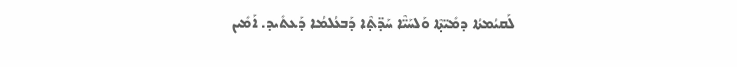ܠܰܩܝܳܡܬܳܐ ܕܡܺܝ̈ܬ̣ܶܐ ܘܰܠܚܰܝ̈ܶܐ ܚܰܕ̈ܬ̣ܶܐ ܕܰܒܥܳܠܡܳܐ ܕܰܥܬܺܝܕ. ܐܰܡܺܝܢ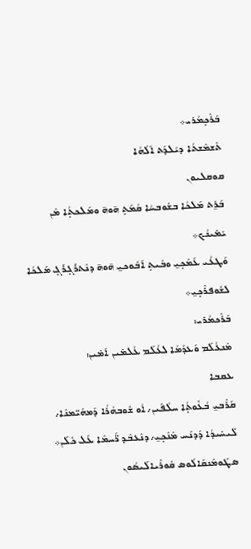ܒܰܪܶܟ̣ܡܳܪܝ܀
ܬܶܫܡܶܫܬܳܐ ܕܝܳܠܕܰܬ ܐܰܠܳܗܳܐ
ܩܘܩܠܝܘܢ
ܒܰܪ̱ܬ ܡܰܠܟܳܐ ܒܫܽܘܒܚܳܐ ܩܳܡܰܬ̣ ܗ̄ܘܗ̄ ܘܡܰܠܟܬ̣ܳܐ ܡܶܢ ܝܰܡܺܝܢܳܟ܀
ܘܰܛܥܳܝ ܥܰܡܶܟ̣ܝ̱ ܘܒܶܝܬ̣ ܐܰܒܽܘܟܝ̱ ܗ̄ܘܗ̄ ܕܢܶܬܪܰܓ̣ܪܰܓ̣ ܡܰܠܟܳܐ ܠܫܽܘܦܪܶܟ̣ܝ̱܀
ܒܰܪܶܟܡܳܪܝ:
ܡܶܢܥܳܠܰܡ ܘܰܥܕܰܡܳܐ ܠܥܳܠܰܡ ܥܳܠܡܺܝܢ ܐܰܡܺܝܢ:
ܥܩܒܐ
ܩܰܪܶܒܝ̱ ܒܳܥܽܘܬ̣ܳܐ ܚܠܳܦܰܝܢ܇ ܐܳܘ ܫܽܘܒܗܳܪܳܐ ܕܰܡܗܰܝ̈ܡܢܶܐ܇ ܠܺܝܚܺܝܕܳܐ ܕܰܕܢܰܚ ܡܶܢܶܟ̣ܝ̱܇ ܕܢܶܥܒܶܕ ܪ̈ܰܚܡܶܐ ܥܰܠ ܟܽܠܰܢ܀
ܣܛܰܘܡܶܢܩܰܐܠܳܘܣ ܩܽܘܪܶܝܐܠܰܝܣܳܘܢ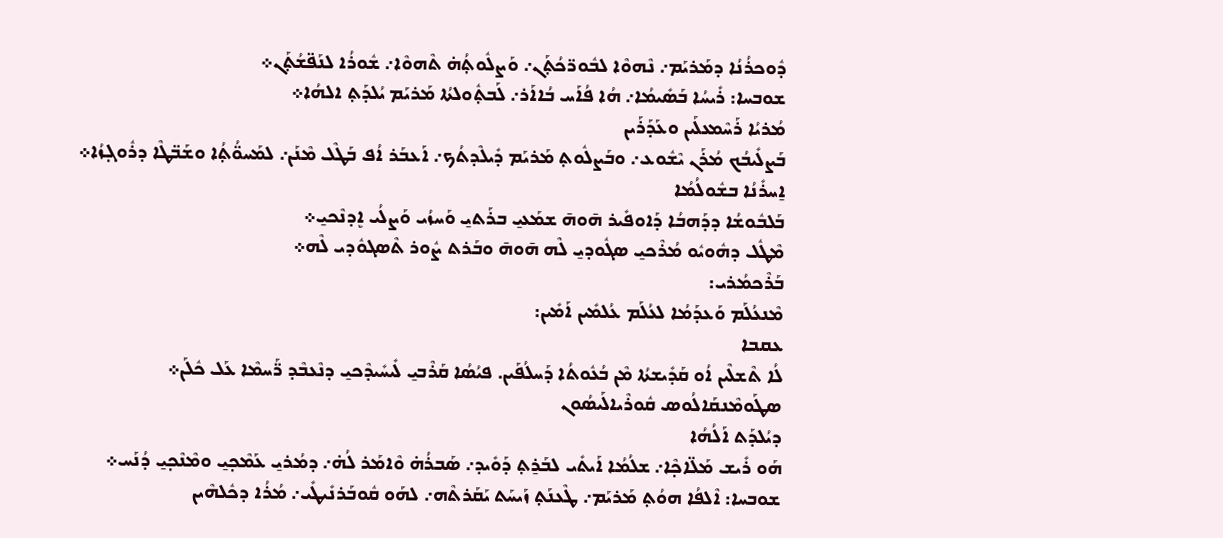ܕܽܘܟܪܳܢܳܐ ܕܡܰܪܝܰܡ܇ ܢܶܗܘܶܐ ܠܒܽܘܪ̈ܟܳܬ̣ܰܢ܇ ܘܰܨܠܽܘܬ̣ܳܗ̇ ܬܶܗܘܶܐ܇ ܫܽܘܪܳܐ ܠܢܰܦ̈ܫܳܬ̣ܰܢ܀
ܫܘܒܚܐ: ܪܺܝܚܳܐ ܒܰܣܺܝܡܳܐ܇ ܗܳܐ ܦܳܐܰܚ ܒܳܐܐܰܪ܇ ܠܰܒܬ̣ܽܘܠܬܳܐ ܡܰܪܝܰܡ ܝܳܠܕܰܬ̣ ܐܠܗܳܐ܀
ܡܳܪܝܳܐ ܪܰܚܶܡܥܠܰܝܢ ܘܥܰܕܰܪܰܝܢ
ܒܰܨܠܺܝܒܳܟ ܡܳܪܰܢ ܝܶܫܽܘܥ܇ ܘܒܰܨܠܽܘܬ̣ ܡܰܪܝܰܡ ܕܺܝܠܶܕܬܳܟ܇ ܐܰܥܒܰܪ ܐܳܦ ܒܰܛܶܠ ܡܶܢܰܢ܇ ܠܡܰܚܘ̈ܳܬ̣ܳܐ ܘܫܰܒ̈ܛܶܐ ܕܪܽܘܓ̣ܙܳܐ܀
ܐ̱ܚܪܺܢܳܐ ܒܫܽܘܠܳܡܳܐ
ܒܰܠܒܽܘܫܳܐ ܕܕܰܗܒܳܐ ܕܰܐܘܦܺܝܪ ܗ̄ܘܗ̄ ܫܡܰܥܝ̱ ܒܪܰܬܝ̱ ܘܰܚܙܳܝ ܘܰܨܠܳܝ ܐܷܕܢܶܟܝ̱܀
ܡܶܛܽܠ ܕܗܽܘܝܽܘ ܡܳܪܶܟܝ̱ ܣܓܽܘܕܝ̱ ܠܶܗ ܗ̄ܘܗ̄ ܘܒܰܪܬ ܨܽܘܪ ܬܶܣܓܘܽܕܝ ܠܶܗ܀
ܒܰܪܶܟܡܳܪܝ:
ܡܶܢܥܳܠܰܡ ܘܰܥܕܰܡܳܐ ܠܥܳܠܰܡ ܥܳܠܡܺܝܢ ܐܰܡܺܝܢ:
ܥܩܒܐ
ܠܳܐ ܬܶܫܠܶܝܢ ܐܳܘ ܩܰܕܺܝܫܬܳܐ ܡܶܢ ܒܳܥܽܘܬܳܐ ܕܰܚܠܳܦܰܝܢ. ܦܝܳܣܳܐ ܩܰܪܶܒܝ̱ ܠܺܝܚܺܝܕܶܟܝ̱ ܕܢܶܥܒܶܕ ܪ̈ܰܚܡܶܐ ܥܰܠ ܟܽܠܰܢ܀
ܣܛܰܘܡܶܢܩܰܐܠܳܘܣ ܩܽܘܪܶܝܐܠܰܝܣܳܘܢ
ܕܝܳܠܕܰܬ ܐܰܠܳܗܳܐ
ܗܰܘ ܪܺܝܫ ܡܰܠ̈ܐܟ̣ܶܐ܇ ܫܠܳܡܳܐ ܐܰܝܬܺܝ ܠܒܰܪ̱ܬ̣ ܕܰܘܺܝܕ܇ ܣܰܒܪܳܗ̇ ܘܶܐܡܰܪ ܠܳܗ̇܇ ܕܡܳܪܝ̱ ܥܰܡܶܟ̣ܝ̱ ܘܡܶܢܶܟ̣ܝ̱ ܕܳܢܰܚ܀
ܫܘܒܚܐ: ܐܶܠܦܳܐ ܗܘܳܬ̣ ܡܰܪܝܰܡ܇ ܛܶܥܢܰܬ̣ ܙܰܝܚܰܬ ܝܰܩܰܪܬܶܗ܇ ܠܗܰܘ ܩܽܘܒܰܪܢܺܝܛܺܝ܇ ܡܳܪܳܐ ܕܟܽܠܗܶܝܢ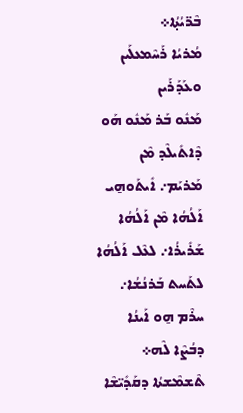ܒܶܪ̈ܝܳܬ̣ܳܐ܀
ܡܳܪܝܳܐ ܪܰܚܶܡܥܠܰܝܢ ܘܥܰܕܰܪܰܝܢ
ܡܰܢܽܘ ܒܰܪ ܡܰܢܽܘ ܗܰܘ ܕܶܐܬܺܝܠܶܕ ܡܶܢ ܡܰܪܝܰܡ܇ ܐܺܝܬܰܘܗ̱ܝ ܐܰܠܳܗܳܐ ܡܶܢ ܐܰܠܳܗܳܐ ܫܰܪܺܝܪܳܐ܇ ܠܥܶܠ ܐܰܠܳܗܳܐ ܠܬܰܚܬ ܒܰܪܢܳܫܳܐ܇ ܚܪܶܡ ܗ̱ܘ ܐܰܝܢܳܐ ܕܒܳܨܶܐ ܠܶܗ܀
ܬܶܫܡܶܫܬܳܐ ܕܩܰܕܺܝ̈ܫܶܐ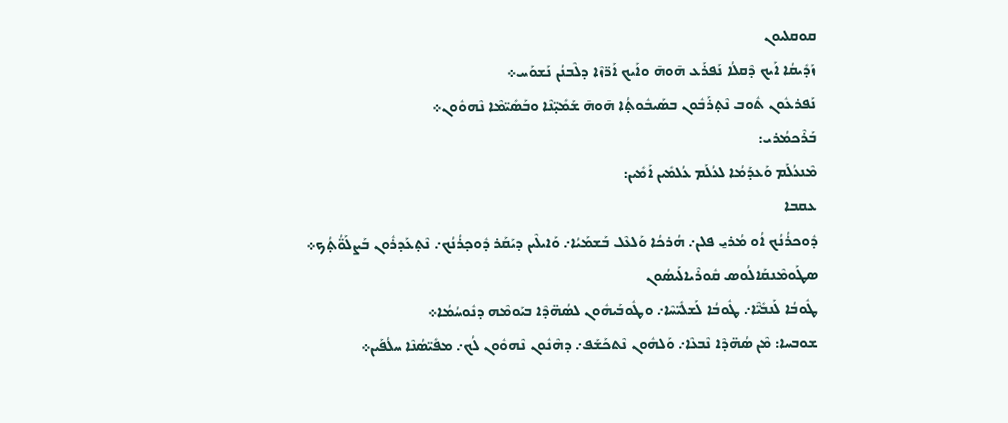ܩܘܩܠܝܘܢ
ܙܰܕܺܝܩܳܐ ܐܰܝܟ ܕܶܩܠܳܐ ܢܰܦܪܰܥ ܗ̄ܘܗ̄ ܘܐܰܝܟ ܐܰܪ̈ܙܶܐ ܕܠܶܒܢܳܢ ܢܰܫܘܰܚ܀
ܢܰܦܪܥܽܘܢ ܬܽܘܒ ܢܶܬ̣ܪܰܒܽܘܢ ܒܣܰܝܒܽܘܬ̣ܳܐ ܗ̄ܘܗ̄ ܫܰܡܺܝ̣̈ܢܶܐ ܘܒܰܣܺܝ̈ܡܶܐ ܢܶܗܘܽܘܢ܀
ܒܰܪܶܟܡܳܪܝ:
ܡܶܢܥܳܠܰܡ ܘܰܥܕܰܡܳܐ ܠܥܳܠܰܡ ܥܳܠܡܺܝܢ ܐܰܡܺܝܢ:
ܥܩܒܐ
ܕܽܘܟܪܳܢܳܟ ܐܳܘ ܡܳܪܝ̱ ܦܠܢ܇ ܗܳܪܟܳܐ ܘܰܠܥܶܠ ܒܰܫܡܰܝܳܐ܇ ܘܰܐܝܠܶܝܢ ܕܝܰܩܰܪ ܕܽܘܟ̣ܪܳܢܳܟ܇ ܢܶܬ̣ܥܰܕܪܽܘܢ ܒܰܨܠܰܘ̈ܳܬ̣ܳܟ܀
ܣܛܰܘܡܶܢܩܰܐܠܳܘܣ ܩܽܘܪܶܝܐܠܰܝܣܳܘܢ
ܛܽܘܒܳܐ ܠܰܢܒܺܝ̈ܶܐ܇ ܛܽܘܒܳܐ ܠܰܫܠܺܝ̈ܚܶܐ܇ ܘܛܽܘܒܰܝܗܽܘܢ ܠܣܳܗ̈ܕܶܐ ܒܝܰܘܡܶܗ ܕܢܽܘܚܳܡܳܐ܀
ܫܘܒܚܐ: ܡܶܢ ܣܳܗ̈ܕܶܐ ܢܶܒܥܶܐ܇ ܘܰܠܗܽܘܢ ܢܶܬܟܰܫܰܦ܇ ܕܗܶܢܽܘܢ ܢܶܗܘܽܘܢ ܠܳܟ܇ ܡܦܺܝ̈ܣܳܢܶܐ ܚܠܳܦܰܝܢ܀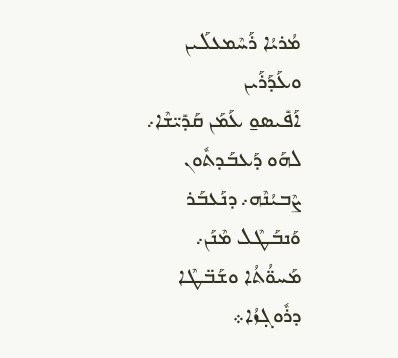ܡܳܪܝܳܐ ܪܰܚܶܡܥܠܰܝܢ ܘܥܰܕܰܪܰܝܢ
ܐܰܦܺܝܣܘ̱ ܥܰܡܰܢ ܩܰܕܺܝ̈ܫܶܐ܇ ܠܗܰܘ ܕܰܥܒܰܕܬܽܘܢ ܨܶܒܝܳܢܶܗ܇ ܕܢܰܥܒܰܪ ܘܰܢܒܰܛܶܠ ܡܶܢܰܢ܇ ܡܰܚܘ̈ܳܬܳܐ ܘܫܰܒ̈ܛܶܐ ܕܪܽܘܓ̣ܙܳܐ܀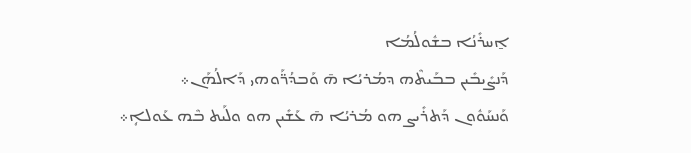ܐ̱ܚܪܺܢܳܐ ܒܫܽܘܠܳܡܳܐ
ܕܰܢܨܺܝܒܺܝܢ ܒܒܰܝܬܶܗ ܕܡܳܪܝܳܐ ܗ̄ ܘܰܒܕܳܪ̈ܰܘܗܝ ܕܰܐܠܳܗܰܢ܀
ܘܰܢܚܰܘܽܘܢ ܕܰܬܪܺܝܨ ܗܘ ܡܳܪܝܳܐ ܗ̄ ܥܰܫܺܝܢ ܗܘ ܘܠܰܝܬ ܒܶܗ ܥܰܘܠܐܴ܀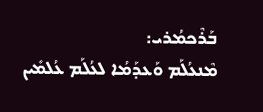ܒܰܪܶܟܡܳܪܝ:
ܡܶܢܥܳܠܰܡ ܘܰܥܕܰܡܳܐ ܠܥܳܠܰܡ ܥܳܠܡܺܝܢ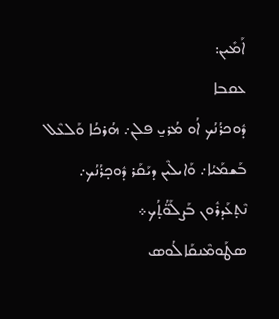ܐܰܡܺܝܢ:
ܥܩܒܐ
ܕܽܘܟܪܳܢܳܟ ܐܳܘ ܡܳܪܝ̱ ܦܠܢ܇ ܗܳܪܟܳܐ ܘܰܠܥܶܠ ܒܰܫܡܰܝܳܐ܇ ܘܰܐܝܠܶܝܢ ܕܝܰܩܰܪ ܕܽܘܟ̣ܪܳܢܳܟ܇ ܢܶܬ̣ܥܰܕܪܽܘܢ ܒܰܨܠܰܘ̈ܳܬ̣ܳܟ܀
ܣܛܰܘܡܶܢܩܰܐܠܳܘܣ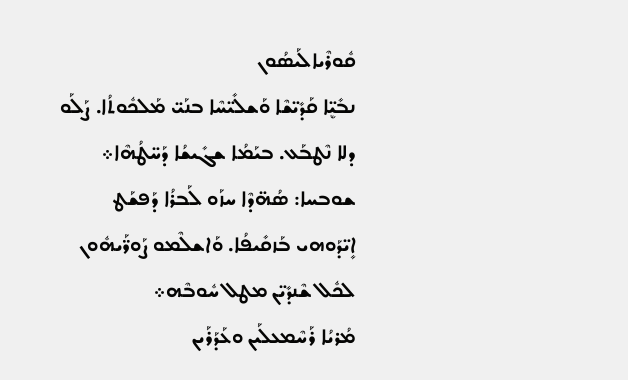ܩܽܘܪܶܝܐܠܰܝܣܳܘܢ
ܢܒܺܝܷ̈ܐ ܩܰܕܺܝ̈ܫܶܐ ܘܰܫܠܺܝ̈ܚܶܐ ܒܢܰܝ̈ ܡܰܠܟܽܘܬܳܐ. ܨܰܠܰܘ ܕܠܐ ܢܶܛܒܰܥ. ܒܝܰܡܳܐ ܫܓܺܝܫܳܐ ܕܰܚ̈ܛܳܗܶܐ܀
ܫܘܒܚܐ: ܣܳܗ̈ܕܶܐ ܚܙܰܘ ܠܰܒܪܳܐ ܕܰܦܫܰܛ ܐܻܝ̈ܕܰܘܗܝ ܒܰܙܩܺܝܦܳܐ. ܘܰܐܫܠܶܡܘ ܨܰܘܪ̈ܰܝܗܽܘܢ ܠܟܽܠ ܫܶܢܕܺܝ̈ܢ ܡܛܠ ܚܽܘܒܶܗ܀
ܡܳܪܝܳܐ ܪܰܚܶܡܥܠܰܝܢ ܘܥܰܕܰܪܰܝܢ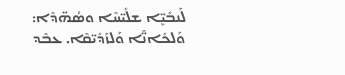ܠܰܢܒܺܝܷ̈ܐ ܫܠܺܝ̈ܚܶܐ ܘܣܳܗ̈ܕܶܐ: ܘܰܠܟܺܐܢ̈ܶܐ ܘܰܠܙܰܕܺܝ̈ܩܶܐ. ܥܒܶܕ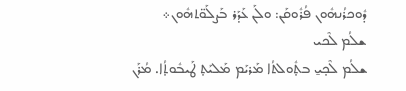ܕܽܘܟܪܳܢܗܽܘܢ ܦܳܪܽܘܩܰܢ: ܘܠܰܢ ܥܰܕܰܪ ܒܰܨܠܰܘ̈ܬܗܽܘܢ܀
ܫܠܳܡ ܠܶܟܝ
ܫܠܳܡ ܠܶܟ̣ܝ̱ ܒܬ̣ܽܘܠܬܳܐ ܡܰܪܝܰܡ ܡܰܠܝܰܬ̣ ܛܰܝܒܽܘܬ̣ܳܐ. ܡܳܪܰܢ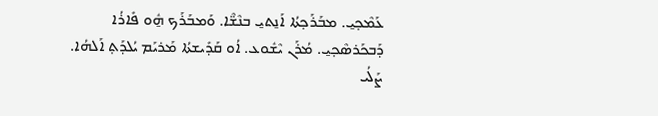ܥܰܡܶܟ̣ܝ̱. ܡܒܰܪܰܟ̣ܬܳܐ ܐܰܢ̱ܬܝ̱ ܒܢܶܫ̈ܶܐ. ܘܰܡܒܰܪܰܟ ܗ̱ܽܘ ܦܺܐܪܳܐ ܕܰܒܟܰܪܣܶܟ̣ܝ̱. ܡܳܪܰܢ ܝܶܫܽܘܥ. ܐܳܘ ܩܰܕܺܝܫܬܳܐ ܡܰܪܝܰܡ ܝܳܠܕܰܬ̣ ܐܰܠܗܳܐ. ܨܰܠܳܝ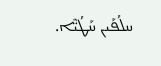ܚܠܳܦܰܝܢ ܚܰܛܳܝ̈ܶܐ.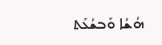ܗܳܫܳܐ ܘܰܒܫܳܥܰܬ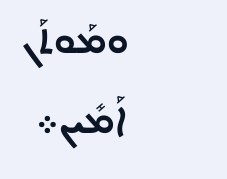ܘܡܰܘܬܰܢ ܐܰܡܺܝܢ܀